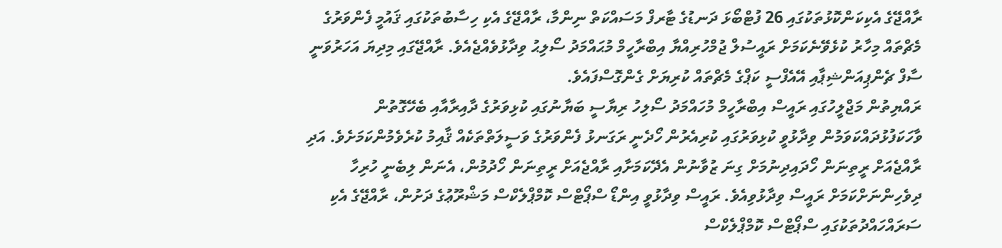ރާއްޖޭގެ އެކިކަންކޮޅުތަކުގައި 26 ފުޓްބޯޅަ ދަނޑުގެ ޓާރފް މަސައްކަތް ނިންމާ، ރާއްޖޭގެ އެކި ހިސާބުތަކުގައި ޤައުމީ ފެންވަރުގެ މެޗްތައް މިހާރު ކުޅެވޭނެކަމަށް ރައީސުލް ޖުމްހުރިއްޔާ އިބްރާހީމް މުޙައްމަދު ސޯލިޙު ވިދާޅުވެއްޖެއެވެ. ރާއްޖޭގައި މިދިޔަ އަހަރުވަނީ ސާފް ޗެންޕިއަންޝިޕާއި އޭއެފްސީ ކަޕްގެ މެޗްތައް ކުރިޔަށް ގެންގޮސްފައެވެ.
ރައްޔިތުން މަޖްލީހުގައި ރައީސް އިބްރާހީމް މުހައްމަދު ސޯލިހު ރިޔާސީ ބަޔާނުގައި ކުޅިވަރުގެ ދާއިރާއާއި ބެހޭގޮތުން ވާހަކަފުޅުދައްކަވަމުން ވިދާޅުވީ ކުޅިވަރުގައި ކުރިއެރުން ހޯދެނީ ރަގަނޅު ފެންވަރުގެ ވަސީލަތްތަކެއް ޤާއިމު ކުރެވެމުންކަމަށެވެ. އަދި ރާއްޖެއަށް ރީތިނަން ހޯދައިދިނުމަށް ގިނަ ޒުވާނުން އެދޭކަމަށާއި ރާއްޖެއަށް ރީތިނަން ހޯދުމުން، އެނަން ލިބެނީ ހުރިހާ ދިވެހިންނަށްކަމަށް ރައީސް ވިދާޅުވިއެވެ. ރައީސް ވިދާޅުވީ އިންޑޯ ސްޕޯޓްސް ކޮމްޕްލެކްސް މަޝްރޫޢުގެ ދަށުން، ރާއްޖޭގެ އެކި ސަރައްހައްދުތަކުގައި ސްޕޯޓްސް ކޮމްޕްލެކްސް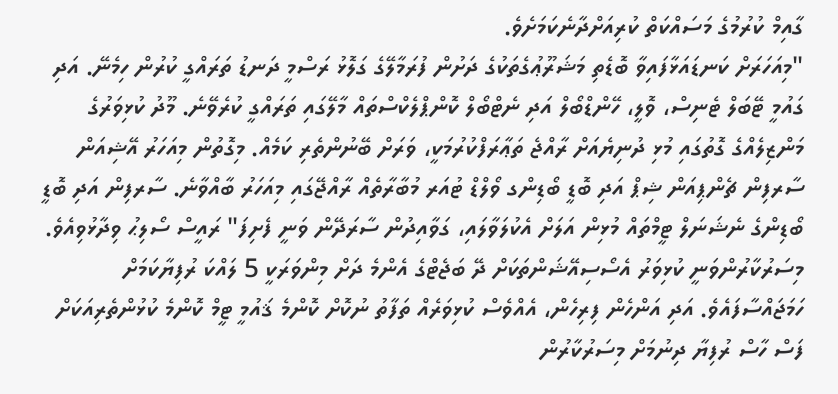ގާއިމް ކުރުމުގެ މަސައްކަތް ކުރިއަށްދާނެކަމަށެވެ.
"މިއަހަރަށް ކަނޑައަޅާފައިވާ ބޮޑެތި މަޝަރޫޢުގެތަކުގެ ދަށުން ފުރަމާލޭގެ ގަލޮޅު ރަސްމީ ދަނޑު ތަރައްގީ ކުރުން ހިމެނޭ. އަދި ގައުމީ ޓޭބަލް ޓެނިސް، ވޮލީ، ހޭންޑްބޯލް އަދި ނެޓްބޯލް ކޮންޕްލެކްސްތައް މާލޭގައި ތަރައްގީ ކުރެވޭނެ. މޫދު ކުޅިވަރުގެ މަންޒިލެއްގެ ގޮތުގައި މުޅި ދުނިޔެއަށް ރާއްޖެ ތަޢާރަފްކުރުމަކީ، ވަރަށް ބޭނުންތެރި ކަމެއް. މިގޮތުން މިއަހަރު އޭޝިއަން ސާރފިން ޗެންޕިއަން ޝިޕް އަދި ބޮޑީ ބޯޑިންގ ވޯލްޑް ޓުއަރ މުބާރާތެއް ރާއްޖޭގައި މިއަހަރު ބާއްވާނެ. ސާރފިން އަދި ބޮޑީ ބޯޑިންގެ ނެޝަނަލް ޓީމްތައް މުޅިން އަލަށް އެކުލަވާލައި، ގަވާއިދުން ސާރަދޭން ވަނީ ފެށިފަ" ރައީސް ސޯލިޙު ވިދާޅުވިއެވެ.
މިސަރުކާރުންވަނީ ކުޅިވަރު އެސޯސިއޭޝަންތަކަށް ދޭ ބަޖެޓްގެ އެންމެ ދަށް މިންވަރަކީ 5 ލައްކަ ރުފިޔާކަމަށް ހަމަޖައްސާފައެވެ. އަދި އަންހެން ފިރިހެން، އެއްވެސް ކުޅިވަރެއް ތަފާތު ނުކޮށް ކޮންމެ ޤައުމީ ޓީމް ކޮންމެ ކުޅުންތެރިއަކަށް ފަސް ހާސް ރުފިޔާ ދިނުމަށް މިސަރުކާރުން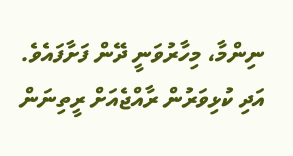ނިންމާ، މިހާރުވަނީ ދޭން ފަށާފައެވެ. އަދި ކުޅިވަރުން ރާއްޖެއަށް ރީތިނަން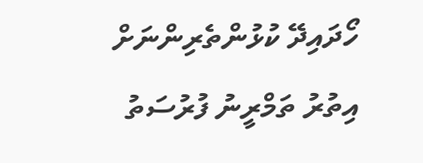ހޯދައިދޭ ކުޅުންތެރިންނަށް އިތުރު ތަމްރީނު ފުރުސަތު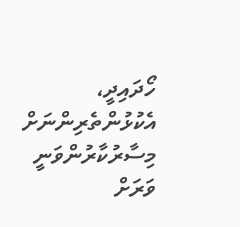ހޯދައިދީ، އެކުޅުންތެރިންނަށް މިސާރުކާރުންވަނީ ވަރަށް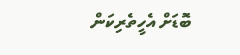ބޮޑަށް އެހީތެރިކަން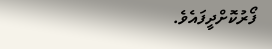ފޯރުކޮށްދީފައެވެ.